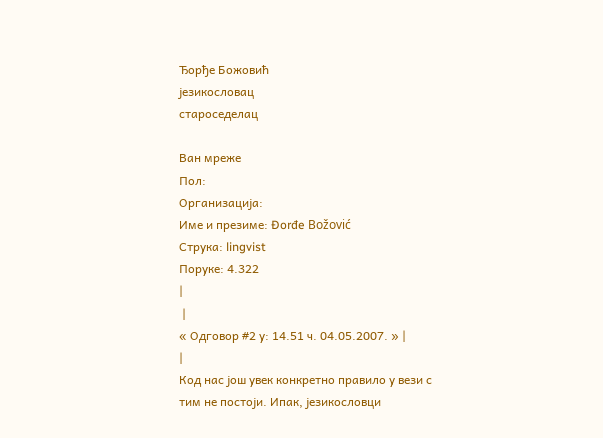Ђорђе Божовић
језикословац
староседелац

Ван мреже
Пол:
Организација:
Име и презиме: Đorđe Božović
Струка: lingvist
Поруке: 4.322
|
 |
« Одговор #2 у: 14.51 ч. 04.05.2007. » |
|
Код нас још увек конкретно правило у вези с тим не постоји. Ипак, језикословци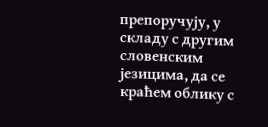препоручују, у складу с другим словенским језицима, да се краћем облику с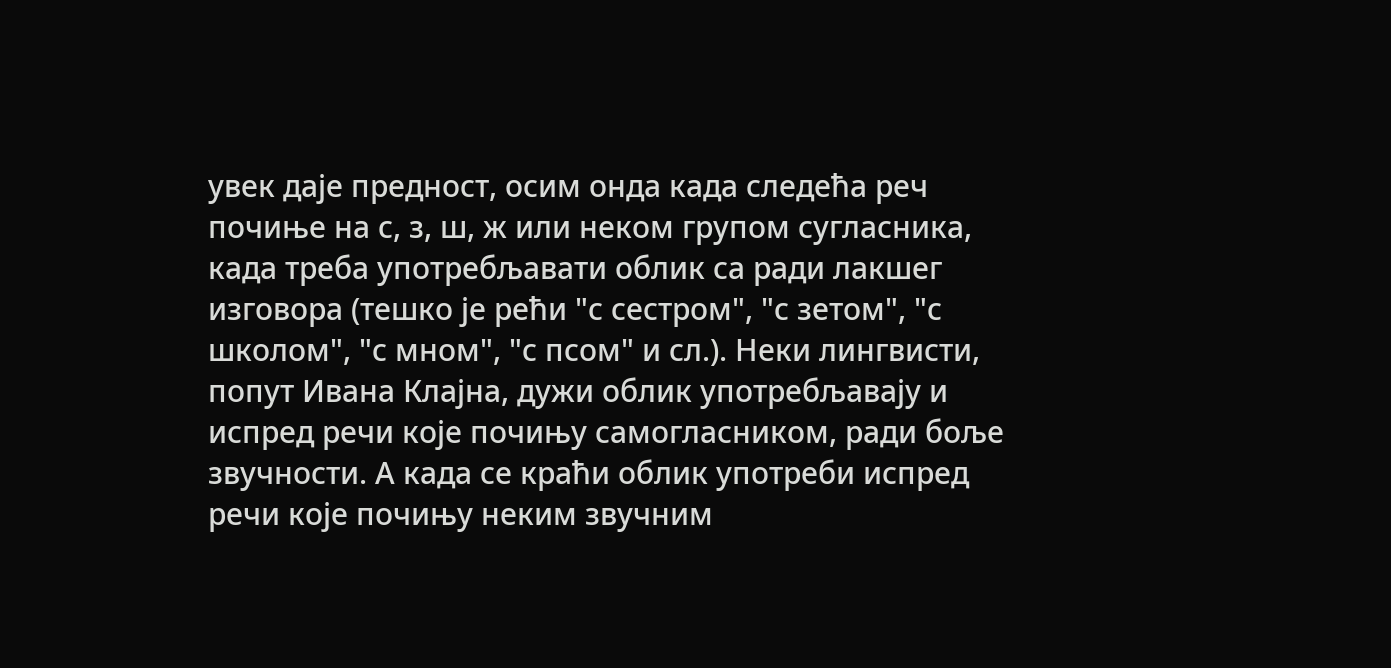увек даје предност, осим онда када следећа реч почиње на с, з, ш, ж или неком групом сугласника, када треба употребљавати облик са ради лакшег изговора (тешко је рећи "с сестром", "с зетом", "с школом", "с мном", "с псом" и сл.). Неки лингвисти, попут Ивана Клајна, дужи облик употребљавају и испред речи које почињу самогласником, ради боље звучности. А када се краћи облик употреби испред речи које почињу неким звучним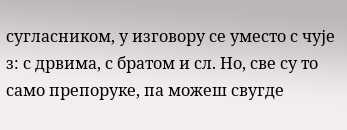сугласником, у изговору се уместо с чује з: с дрвима, с братом и сл. Но, све су то само препоруке, па можеш свугде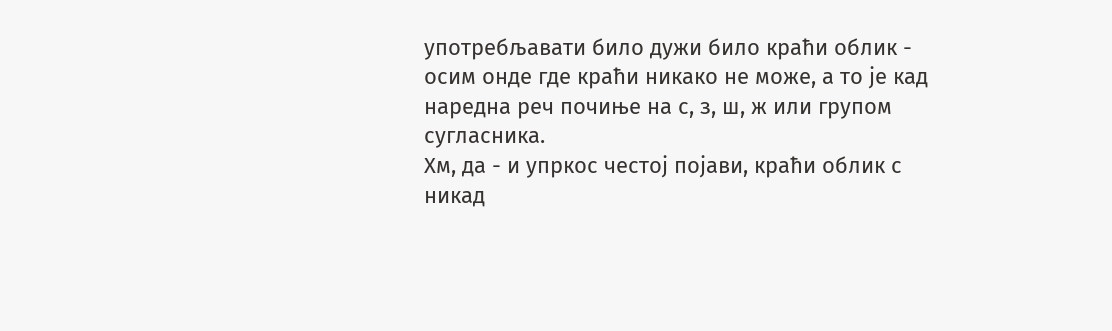употребљавати било дужи било краћи облик - осим онде где краћи никако не може, а то је кад наредна реч почиње на с, з, ш, ж или групом сугласника.
Хм, да - и упркос честој појави, краћи облик с никад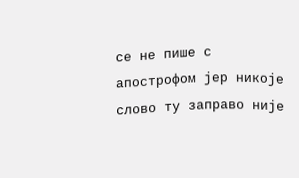се не пише с апострофом јер никоје слово ту заправо није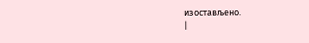изостављено.
|